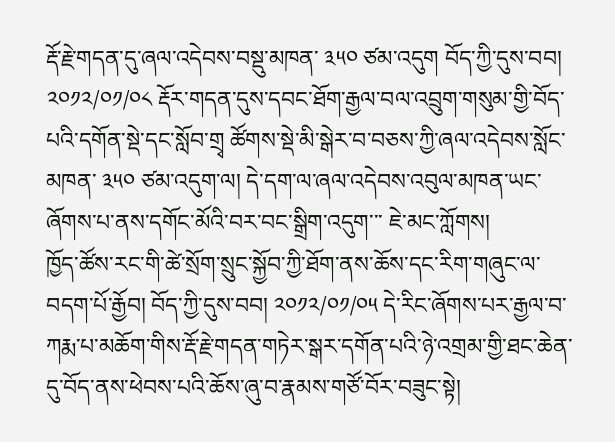རྡོ་རྗེ་གདན་དུ་ཞལ་འདེབས་བསྡུ་མཁན་ ༣༥༠ ཙམ་འདུག བོད་ཀྱི་དུས་བབ། ༢༠༡༢/༠༡/༠༨ རྡོར་གདན་དུས་དབང་ཐོག་རྒྱལ་བལ་འབྲུག་གསུམ་གྱི་བོད་པའི་དགོན་སྡེ་དང་སློབ་གྲྭ ཚོགས་སྡེ་མི་སྒེར་བ་བཅས་ཀྱི་ཞལ་འདེབས་སློང་མཁན་ ༣༥༠ ཙམ་འདུག་ལ། དེ་དག་ལ་ཞལ་འདེབས་འབུལ་མཁན་ཡང་ཞོགས་པ་ནས་དགོང་མོའི་བར་བང་སྒྲིག་འདུག་་་ ཇེ་མང་ཀློགས།
ཁྱོད་ཚོས་རང་གི་ཚེ་སྲོག་སྲུང་སྐྱོབ་ཀྱི་ཐོག་ནས་ཆོས་དང་རིག་གཞུང་ལ་བདག་པོ་རྒྱོབ། བོད་ཀྱི་དུས་བབ། ༢༠༡༢/༠༡/༠༥ དེ་རིང་ཞོགས་པར་རྒྱལ་བ་ཀརྨ་པ་མཆོག་གིས་རྡོ་རྗེ་གདན་གཏེར་སྒར་དགོན་པའི་ཉེ་འགྲམ་གྱི་ཐང་ཆེན་དུ་བོད་ནས་ཕེབས་པའི་ཆོས་ཞུ་བ་རྣམས་གཙོ་བོར་བཟུང་སྟེ།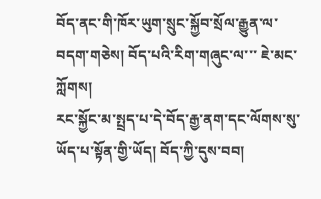བོད་ནང་གི་ཁོར་ཡུག་སྲུང་སྐྱོབ་སྲོལ་རྒྱུན་ལ་བདག་གཅེས། བོད་པའི་རིག་གཞུང་ལ་་་ ཇེ་མང་ཀློགས།
རང་སྐྱོང་མ་སྤྲད་པ་དེ་བོད་རྒྱ་ནག་དང་ལོགས་སུ་ཡོད་པ་སྟོན་གྱི་ཡོད། བོད་ཀྱི་དུས་བབ།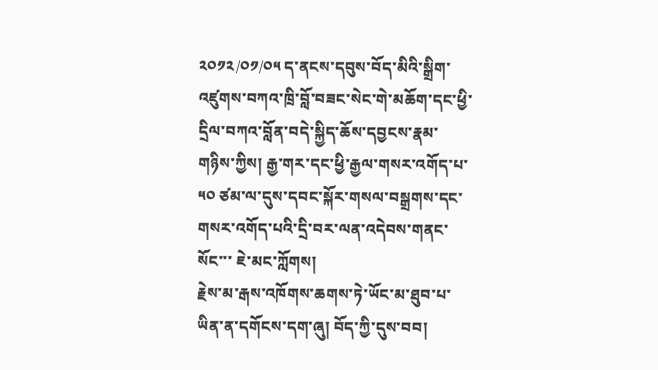༢༠༡༢/༠༡/༠༥ ད་ནངས་དབུས་བོད་མིའི་སྒྲིག་འཛུགས་བཀའ་ཁྲི་བློ་བཟང་སེང་གེ་མཆོག་དང་ཕྱི་དྲིལ་བཀའ་བློན་བདེ་སྐྱིད་ཆོས་དབྱངས་རྣམ་གཉིས་ཀྱིས། རྒྱ་གར་དང་ཕྱི་རྒྱལ་གསར་འགོད་པ་ ༥༠ ཙམ་ལ་དུས་དབང་སྐོར་གསལ་བསྒྲགས་དང་གསར་འགོད་པའི་དྲི་བར་ལན་འདེབས་གནང་སོང་་་ ཇེ་མང་ཀློགས།
རྗེས་མ་རྒས་འཁོགས་ཆགས་ཏེ་ཡོང་མ་ཐུབ་པ་ཡིན་ན་དགོངས་དག་ཞུ། བོད་ཀྱི་དུས་བབ།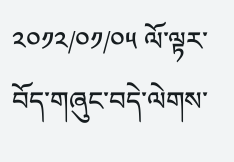༢༠༡༢/༠༡/༠༥ ལོ་ལྟར་བོད་གཞུང་བདེ་ལེགས་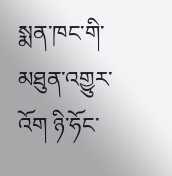སྨན་ཁང་གི་མཐུན་འགྱུར་འོག ཉི་ཧོང་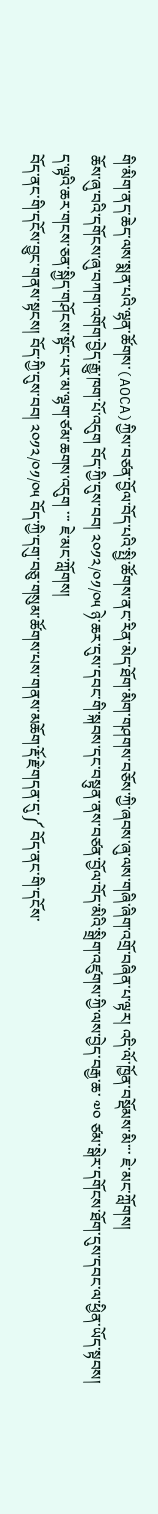གི་མིག་ནད་ཆེད་ལས་སྨན་པའི་ལྷན་ཚོགས་(AOCA)ཀྱིས་བཙན་བྱོལ་བོད་པའི་སྤྱི་ཚོགས་ནང་རིན་མེད་ཐོག་མིག་གཤགས་བཅོས་ཀྱི་ཞབས་ཞུ་ལས་གཞི་ཞིག་འགྲོ་བཞིན་པ་ལྟར། འདི་ལོ་ཁྱོན་བསྡོམས་མི་་་ ཇེ་མང་ཀློགས།
ཆོས་ཞུ་བའི་དགོངས་ཞུ་བཀག་འགོག་བྱེད་རྒྱུ་ཁག་པོ་འདུག བོད་ཀྱི་དུས་བབ། ༢༠༡༢/༠༡/༠༥ ཉེ་ཆར་དུས་དབང་གི་སྐབས་དང་བསྟུན་ནས་བཙན་བྱོལ་བོད་མིའི་སྒྲིག་འཛུགས་ཀྱི་ལས་བྱེད་བརྒྱ་ཆ་ ༧༠ ཙམ་སྒེར་དགོངས་ཐོག་དུས་དབང་ལ་ཕྱིན་ཡོད་སྟབས། ད་ལྟའི་ཆར་གངས་ཅན་སྐྱིད་གཤོངས་སྟོང་པར་མ་ལྷག་ཙམ་ཆགས་འདུག ་་་ ཇེ་མང་ཀློགས།
བོད་ནང་གི་དངོས་བྱུང་གནས་སྟངས། བོད་ཀྱི་དུས་བབ། ༢༠༡༢/༠༡/༠༥ བོད་ཀྱི་དགུ་བཅུ་གསུམ་ཚོགས་པས་གནས་མཆོག་རྡོ་རྗེ་གདན་དུ་༼ བོད་ནང་གི་དངོས་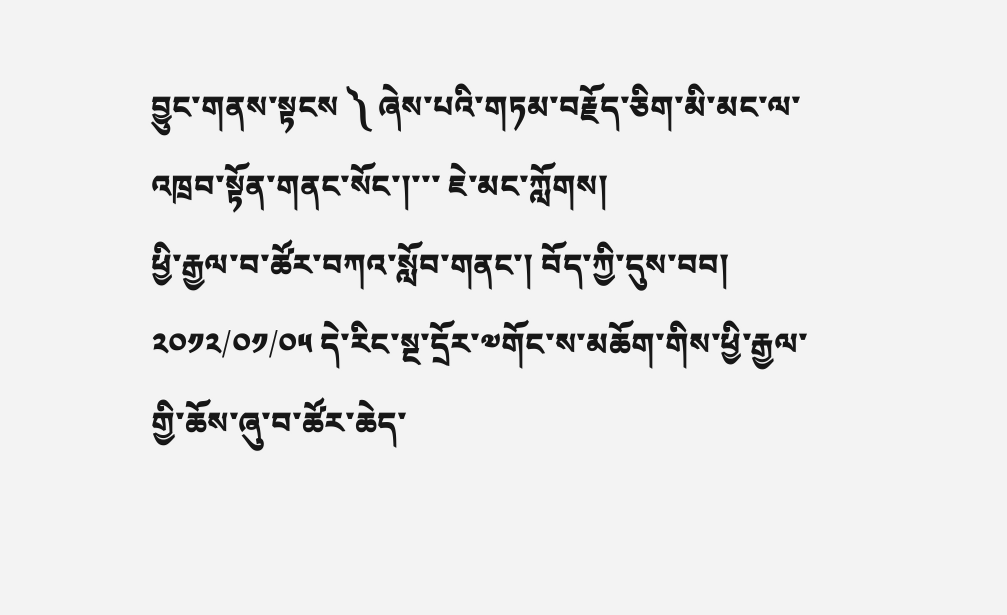བྱུང་གནས་སྟངས ༽ ཞེས་པའི་གཏམ་བརྗོད་ཅིག་མི་མང་ལ་འཁྲབ་སྟོན་གནང་སོང་།་་་ ཇེ་མང་ཀློགས།
ཕྱི་རྒྱལ་བ་ཚོར་བཀའ་སློབ་གནང་། བོད་ཀྱི་དུས་བབ། ༢༠༡༢/༠༡/༠༥ དེ་རིང་སྔ་དྲོར་༧གོང་ས་མཆོག་གིས་ཕྱི་རྒྱལ་གྱི་ཆོས་ཞུ་བ་ཚོར་ཆེད་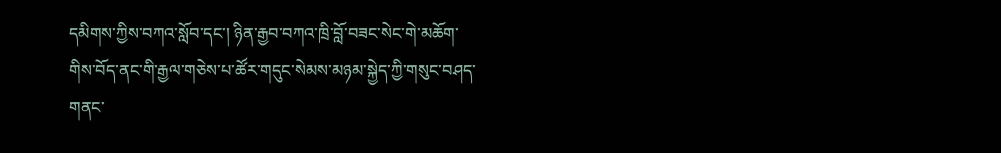དམིགས་ཀྱིས་བཀའ་སློབ་དང་། ཉིན་རྒྱབ་བཀའ་ཁྲི་བློ་བཟང་སེང་གེ་མཆོག་གིས་བོད་ནང་གི་རྒྱལ་གཅེས་པ་ཚོར་གདུང་སེམས་མཉམ་སྐྱེད་ཀྱི་གསུང་བཤད་གནང་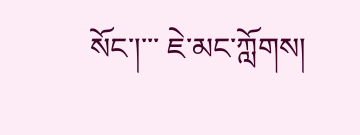སོང་།་་་ ཇེ་མང་ཀློགས།